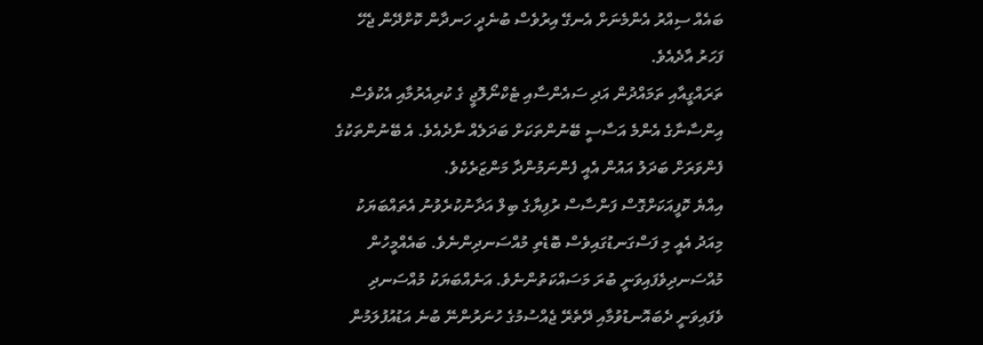ބައެއް ސިއްރު އެންމެނަށް އެނގޭ އިރުވެސް ބުނެދީ ހަނދާން ކޮށްދޭން ޖެހޭ ފަހަރު އާދެއެވެ.
ތަރައްގީއާއި ތަމައްދުން އަދި ސައެންސާއި ޓެކްނޯލޮޖީ ގެ ކުރިއެރުމާއި އެކުވެސް އިންސާނާގެ އެންމެ އަސާސީ ބޭނުންތަކަށް ބަދަލެއް ނާދެއެވެ. އެ ބޭނުންތަކުގެ ފެންވަރަށް ބަދަލު އައުން އެއީ ފެންނަމުންދާ މަންޒަރެކެވެ.
އިއްޔެ ކޮފީއަކަށްގޮސް ފަންސާސް ރުފިޔާގެ ބިލް އަދާނުކުރެވުނު އެތައްބަޔަކު މިއަދު އެއީ މި ފަސްގަނޑުގައިވެސް ބޮޑެތި މުއްސަނދިންނެވެ. ބައެއްމީހުން މުއްސަނދިވެފައިވަނީ ބުރަ މަސައްކަތުންނެވެ. އަނެއްބަޔަކު މުއްސަނދި ވެފައިވަނީ ދެބައޮނޑުވުމާއި ދޭތެރޭ ޖެއްސުމުގެ ހުނަރުންނޭ ބުނެ އަޑުއުފުލަމުން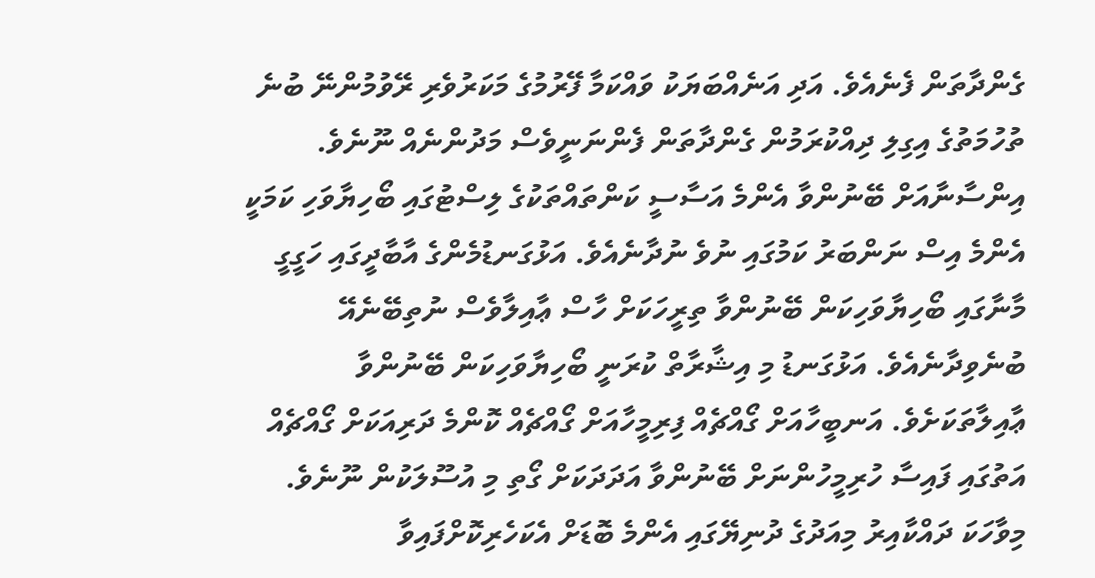ގެންދާތަން ފެނެއެވެ. އަދި އަނެއްބަޔަކު ވައްކަމާ ފޭރުމުގެ މަކަރުވެރި ރޭވުމުންނޭ ބުނެ ތުހުމަތުގެ އިގިލި ދިއްކުރަމުން ގެންދާތަން ފެންނަނީވެސް މަދުންނެއް ނޫނެވެ.
އިންސާނާއަށް ބޭނުންވާ އެންމެ އަސާސީ ކަންތައްތަކުގެ ލިސްޓުގައި ބޯހިޔާވަހި ކަމަކީ އެންމެ އިސް ނަންބަރު ކަމުގައި ނުވެ ނުދާނެއެވެ. އަޅުގަނޑުމެންގެ އާބާދީގައި ހަގީގީ މާނާގައި ބޯހިޔާވަހިކަން ބޭނުންވާ ތިރީހަކަށް ހާސް ޢާއިލާވެސް ނުތިބޭނެއޭ ބުނެވިދާނެއެވެ. އަޅުގަނޑު މި އިޝާރާތް ކުރަނީ ބޯހިޔާވަހިކަން ބޭނުންވާ ޢާއިލާތަކަށެވެ. އަނބީހާއަށް ގޯއްޗެއް ފިރިމީހާއަށް ގޯއްޗެއް ކޮންމެ ދަރިއަކަށް ގޯއްޗެއް އަތުގައި ފައިސާ ހުރިމީހުންނަށް ބޭނުންވާ އަދަދަކަށް ގޯތި މި އުސޫލަކުން ނޫނެވެ.
މިވާހަކަ ދައްކާއިރު މިއަދުގެ ދުނިޔޭގައި އެންމެ ބޮޑަށް އެކަހެރިކޮށްފައިވާ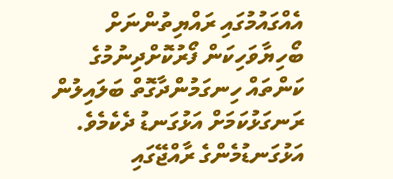އެއްގައުމުގައި ރައްޔިތުންނަށް ބޯހިޔާވަހިކަން ފޯރުކޮށްދިނުމުގެ ކަންތައް ހިނގަމުންދާގޮތް ބަލައިލުން ރަނގަޅުކަމަށް އަޅުގަނޑު ދެކެމެވެ. އަޅުގަނޑުމެންގެ ރާއްޖޭގައި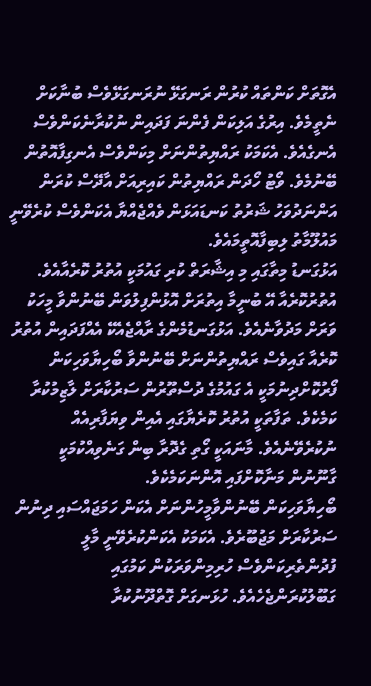އެގޮތަށް ކަންތައް ކުރުން ރަނގަޅޭ ނުރަނގަޅޭވެސް ބުނާކަށް ނެތީމެވެ. އިރުގެ އަލިކަން ފެންނަ ފަދައިން ނުކުރާނެކަންވެސް އެނގެއެވެ. އެކަމަކު ރައްޔިތުންނަށް މިކަންވެސް އެނގިފާއޮތުން ބޭނުމެވެ. ވޯޓު ހޯދަން ރައްޔިތުން ކައިރިއަށް އާދޭސް ކުރަން އަންނަދުވަހު ޝަރުތު ކަނޑައަޅަން ވެއްޖެއްޔާ އެކަންވެސް ކުރެވޭނީ މައުލޫމާތު ލިބިފާއޮތީމައެވެ.
އަޅުގަނޑު މިތާގައި މި އިޝާރަތް ކުރި ގައުމަކީ އުތުރު ކޮރެއާއެވެ. އުތުރުކޮރެއާ އޭ ބުނީމާ އިތުރަށް އޮޅުންފިލުވަން ބޭނުންވާ މީހަކު ވަރަށް މަދުވާނެއެވެ. އަޅުގަނޑުމެންގެ ރާއްޖެއެކޭ އެއްފަދައިން އުތުރު ކޮރެއާ ގައިވެސް ރައްޔިތުންނަށް ބޭނުންވާ ބޯހިޔާވަހިކަން ފޯރުކޮށްދިނުމަކީ އެ ގައުމުގެ ދުސްތޫރުން ސަރުކާރަށް ލާޒިމުކުރާ ކަމެކެވެ. ތަފާތަކީ އުތުރު ކޮރެޔާގައި އެއިން ވިޔަފާރިއެއް ނުކުރެވޭނެއެވެ. މާނައަކީ ގޯތި ގެދޮރާ ބިން ގަނެވިއްކުމަކީ ގާނޫނުން މަނާކޮށްފައި އޮންނަކަމެކެވެ.
ބޯހިޔާވަހިކަން ބޭނުންވާމީހުންނަށް އެކަން ހަމަޖައްސައި ދިނުން ސަރުކާރަށް މަޖުބޫރެވެ. އެކަމަކު އެކަންކުރެވޭނީ މާލީ ފުދުންތެރިކަންވެސް ހުރިމިންވަރަކުން ކަމުގައި ގަބޫލުކުރަންޖެހެއެވެ. ހުޅަނގަށް ގޮތްދޫނުކުރާ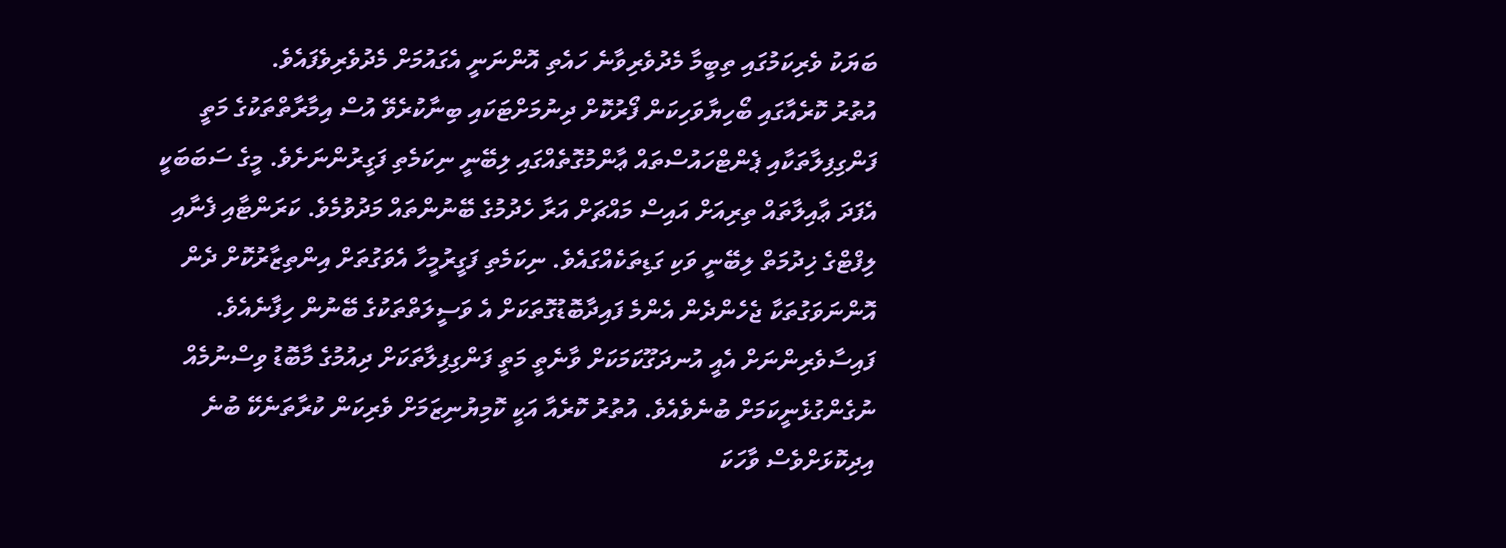ބަޔަކު ވެރިކަމުގައި ތިބީމާ މެދުވެރިވާނެ ހައެތި އޮންނަނީ އެގައުމަށް މެދުވެރިވެފައެވެ.
އުތުރު ކޮރެއާގައި ބޯހިޔާވަހިކަން ފޯރުކޮށް ދިނުމަށްޓަކައި ބިނާކުރެވޭ އުސް އިމާރާތްތަކުގެ މަތީ ފަންގިފިލާތަކާއި ޕެންޓްހައުސްތައް ޢާންމުގޮތެއްގައި ލިބޭނީ ނިކަމެތި ފަގީރުންނަށެވެ. މީގެ ސަބަބަކީ އެފަދަ ޢާއިލާތައް ތިރިއަށް އައިސް މައްޗަށް އަރާ ހެދުމުގެ ބޭނުންތައް މަދުވުމެވެ. ކަރަންޓާއި ފެނާއި ލިފްޓްގެ ޚިދުމަތް ލިބޭނީ ވަކި ގަޑިތަކެއްގައެވެ. ނިކަމެތި ފަގީރުމީހާ އެވަގުތަށް އިންތިޒާރުކޮށް ދެން އޮންނަވަގުތަކާ ޖެހެންދެން އެންމެ ފައިދާބޮޑުގޮތަކަށް އެ ވަސީލަތްތަކުގެ ބޭނުން ހިފާނެއެވެ. ފައިސާވެރިންނަށް އެއީ އުނދަގޫކަމަކަށް ވާނެތީ މަތީ ފަންގިފިލާތަކަށް ދިއުމުގެ މާބޮޑު ވިސްނުމެއް ނުގެންގުޅެނީކަމަށް ބުނެވެއެވެ. އުތުރު ކޮރެއާ އަކީ ކޮމިޔުނިޒަމަށް ވެރިކަން ކުރާތަނެކޭ ބުނެ އިދިކޮޅަށްވެސް ވާހަކަ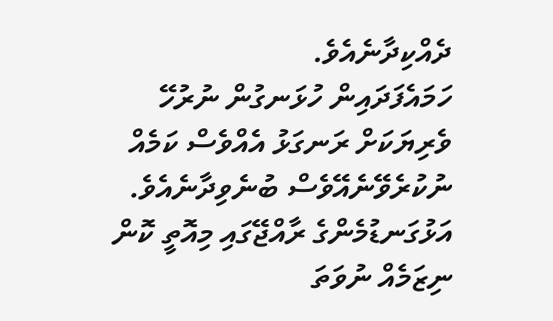ދެއްކިދާނެއެވެ.
ހަމައެފަދައިން ހުޅަނގުން ނުރުހޭ ވެރިޔަކަށް ރަނގަޅު އެއްވެސް ކަމެއް ނުކުރެވޭނެއޭވެސް ބުނެވިދާނެއެވެ. އަޅުގަނޑުމެންގެ ރާއްޖޭގައި މިއޮތީ ކޮން ނިޒަމެއް ނުވަތަ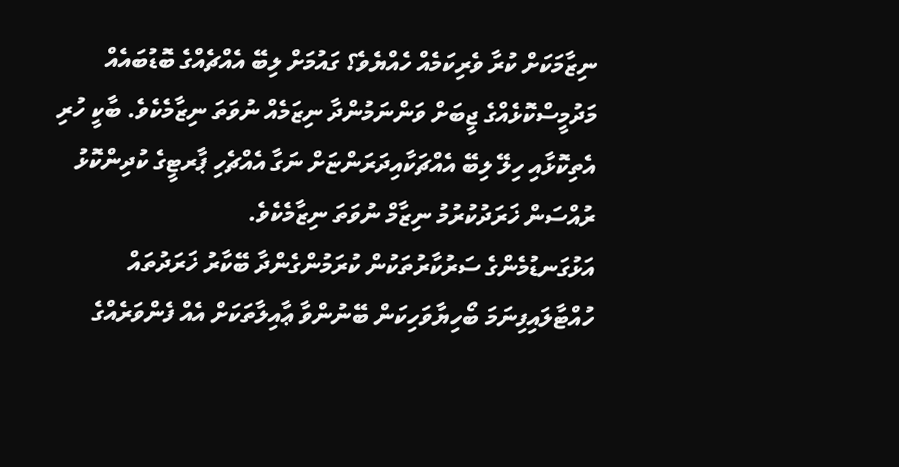ނިޒާމަކަށް ކުރާ ވެރިކަމެއް ހެއްޔެވެ؟ ގައުމަށް ލިބޭ އެއްޗެއްގެ ބޮޑުބައެއް މަދުމީސްކޮޅެއްގެ ޖީބަށް ވަންނަމުންދާ ނިޒަމެއް ނުވަތަ ނިޒާމެކެވެ. ބާކީ ހުރި އެތިކޮޅާއި ހިލޭ ލިބޭ އެއްޗަކާއިދަރަންޏަށް ނަގާ އެއްޗެހި ޕާރޓީގެ ކުދިންކޮޅު ރުއްސަން ޚަރަދުކުރުމު ނިޒާމް ނުވަތަ ނިޒާމެކެވެ.
އަޅުގަނޑުމެންގެ ސަރުކާރުތަކުން ކުރަމުންގެންދާ ބޭކާރު ޚަރަދުތައް ހުއްޓާލައިފިނަމަ ބޯހިޔާވަހިކަން ބޭނުންވާ ޢާއިލާތަކަށް އެއް ފެންވަރެއްގެ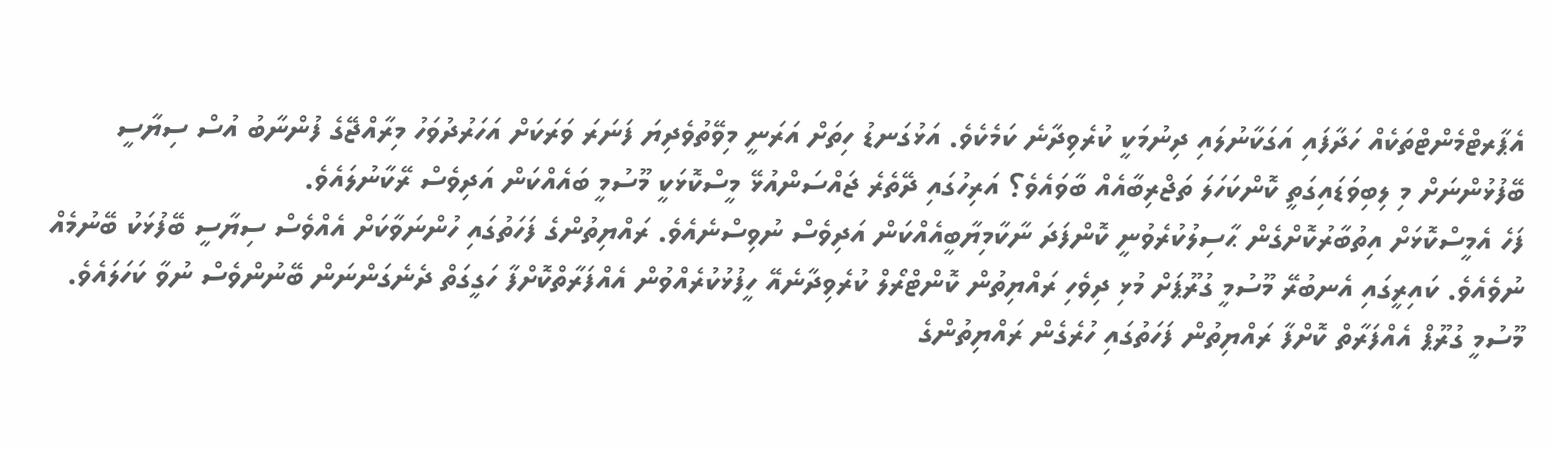އެޕާރޓްމެންޓްތަކެއް ހަދާފައި އަގަކާނުލައި ދިނުމަކީ ކުރެވިދާނެ ކަމެކެވެ. އަޅުގަނޑު ހިތަށް އަރަނީ މިވޭތުވެދިޔަ ފަނަރަ ވަރަކަށް އަހަރުދުވަހު މިރާއްޖޭގެ ފުންނާބު އުސް ސިޔާސީ ބޭފުޅުންނަށް މި ލިބިވަޑައިގަތީ ކޮންކަހަލަ ތަޖްރިބާއެއް ބާވައެވެ؟ އަރިހުގައި ދޭތެރެ ޖައްސަންއުޅޭ މީސްކޮޅަކީ މޫސުމީ ބައެއްކަން އަދިވެސް ރޭކާނުލައެވެ.
ފަހެ އެމީސްކޮޅަށް އިތުބާރުކޮށްގެން ޙާސިލުކުރެވުނީ ކޮންފަދަ ނާކާމިޔާބީއެއްކަން އަދިވެސް ނުވިސްނެއެވެ. ރައްޔިތުންގެ ފަހަތުގައި ހުންނަވާކަށް އެއްވެސް ސިޔާސީ ބޭފުޅަކު ބޭނުމެއް ނުވެއެވެ. ކައިރީގައި އެނބުރޭ މޫސުމީ ގުރޫޕަށް މުޅި ދިވެހި ރައްޔިތުން ކޮންޓްރޯލް ކުރެވިދާނެއޭ ހީފުޅުކުރެއްވުން އެއްފަރާތްކޮށްފާ ހަގީގަތް ދެނެގަންނަން ބޭނުންވެސް ނުވާ ކަހަލައެވެ. މޫސުމީ ގުރޫޕް އެއްފަރާތް ކޮށްފާ ރައްޔިތުން ފަހަތުގައި ހުރެގެން ރައްޔިތުންގެ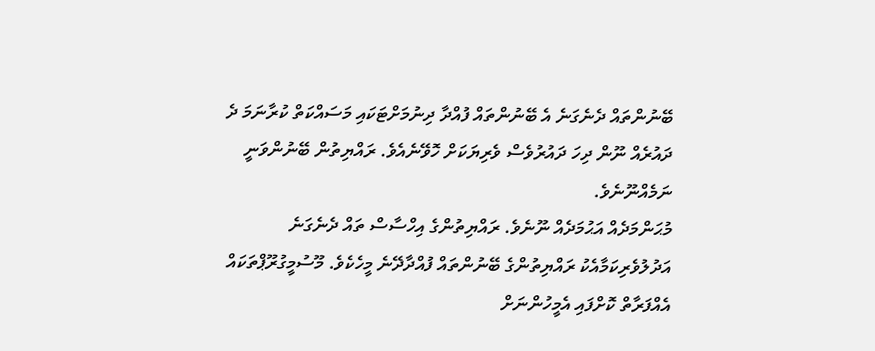ބޭނުންތައް ދެނެގަނެ އެ ބޭނުންތައް ފުއްދާ ދިނުމަށްޓަކައި މަސައްކަތް ކުރާނަމަ ދެ ދައުރެއް ނޫން ދިހަ ދައުރުވެސް ވެރިޔަކަށް ހޮވޭނެއެވެ. ރައްޔިތުން ބޭނުންވަނީ ނަމެއްނޫނެވެ.
މުޙަންމަދެއް އަޙުމަދެއް ނޫނެވެ. ރައްޔިތުންގެ އިހްސާސް ތައް ދެނެގަނެ އަދުލުވެރިކަމާއެކު ރައްޔިތުންގެ ބޭނުންތައް ފުއްދާދޭނެ މީހެކެވެ. މޫސުމީގުރޫޕްތަކައް އެއްފަރާތް ކޮށްފައި އެމީހުންނަށް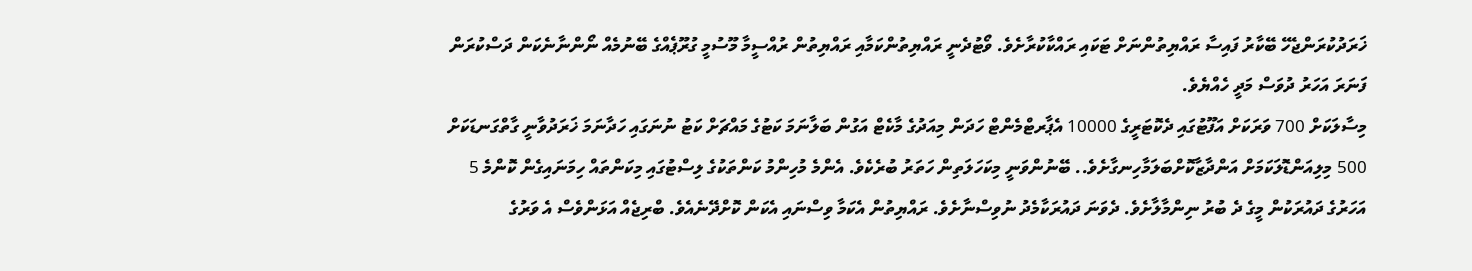ޚަރަދުކުރަންޖެހޭ ބޭކާރު ފައިސާ ރައްޔިތުންނަށް ޓަކައި ރައްކާކުރާށެވެ. ވޯޓުދެނީ ރައްޔިތުންކަމާއި ރައްޔިތުން ރުއްސީމާ މޫސުމީ ގުރޫޕެއްގެ ބޭނުމެއް ނޯންނާނެކަން ދަސްކުރަން ފަނަރަ އަހަރު ދުވަސް މަދީ ހެއްޔެވެ.
މިސާލަކަށް 700 ވަރަކަށް އަފޫޓުގައި ދެކޮޓަރީގެ 10000 އެޕާރޓްމެންޓް ހަދަން މިއަދުގެ މާކެޓް އަގުން ބަލާނަމަ ކަޓުގެ މައްޗަށް ކަޓު ނުނަގައި ހަދާނަމަ ޚަރަދުވާނީ ގާތްގަނޑަކަށް 500 މިލިއަންޑޮލަކަމަށް އަންދާޒާކޮށްބަލަމާހިނގާށެވެ.. ބޭނުންވަނީ މިކަހަލަތިން ހަތަރު ބުރެކެވެ. އެންމެ މުހިންމު ކަންތަކުގެ ލިސްޓުގައި މިކަންތައް ހިމަނައިގެން ކޮންމެ 5 އަހަރުގެ ދައުރަކުން މީގެ ދެ ބުރު ނިންމާލާށެވެ. ދެވަނަ ދައުރަކާމެދު ނުވިސްނާށެވެ. ރައްޔިތުން އެކަމާ ވިސްނައި އެކަން ކޮށްދޭނެއެވެ. ބްރިޖެއް އަޅަންވެސް އެ ވަރުގެ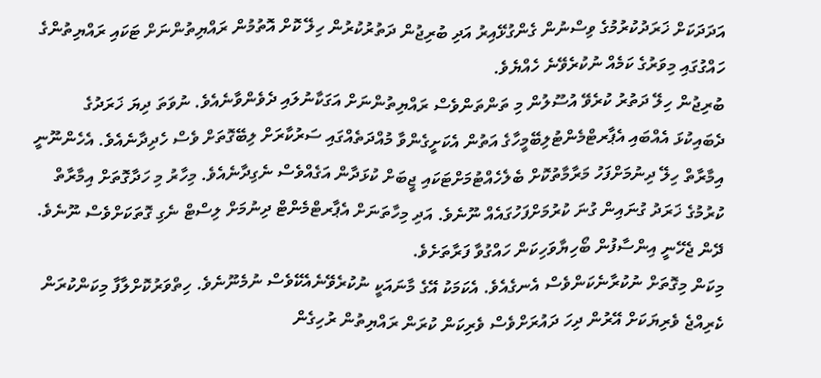އަދަދަކަށް ޚަރަދުކުރުމުގެ ވިސްނުން ގެންގުޅޭއިރު އަދި ބުރިޖުން ދަތުރުކުރުން ހިލޭ ކޮށް އޮތުމުން ރައްޔިތުންނަށް ޓަކައި ރައްޔިތުންގެ ހައްގުގައި މިވަރުގެ ކަމެއް ނުކުރެވޭނެ ހެއްޔެވެ.
ބުރިޖުން ހިލޭ ދަތުރު ކުރެވޭ އުސޫލުން މި ތަންތަންވެސް ރައްޔިތުންނަށް އަގަކާނުލައި ދެވެންވާނެއެވެ. ނުވަތަ ދިޔަ ޚަރަދުގެ ދެބައިކުޅަ އެއްބައި އެޕާރޓްމެންޓުލިބޭމީހާގެ އަތުން އެކަށީގެންވާ މުއްދަތެއްގައި ސަރުކާރަށް ލިބޭގޮތަށް ވެސް ހެދިދާނެއެވެ. އެހެންނޫނީ އިމާރާތް ހިލޭ ދިނުމަށްފަހު މަރާމާތުކޮށް ބެލެހެއްޓުމަށްޓަކައި ޖީބަށް ކުޅަދާން އަގެއްވެސް ނެގިދާނެއެވެ. މިހާރު މި ހަދާގޮތަށް އިމާރާތް ކުރުމުގެ ޚަރަދު ގުނައިން ގުނަ ކުރުމަށްފަހުގައެއް ނޫނެވެ. އަދި މިހާތަނަށް އެޕާރޓްމެންޓް ދިނުމަށް ލިސްޓް ނެގި ގޮތަކަށްވެސް ނޫނެވެ. ދޭން ޖެހޭނީ އިންސާފުން ބޯހިޔާވަހިކަން ހައްގުވާ ފަރާތަށެވެ.
މިކަން މިގޮތަށް ނުކުރާނެކަންވެސް އެނގެއެވެ. އެކަމަކު އޭގެ މާނައަކީ ނުކުރެވޭނެއެކޭވެސް ނުމެނޫނެވެ. ހިތްވަރުކޮށްލާފާ މިކަންކުރަން ކެރިއްޖެ ވެރިޔަކަށް އޭރުން ދިހަ ދައުރަށްވެސް ވެރިކަން ކުރަން ރައްޔިތުން ރުހިގެން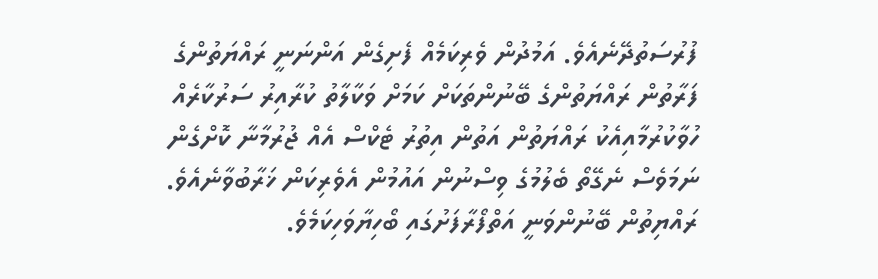ފުރުސަތުދޭނެއެވެ. އަމުދުން ވެރިކަމެއް ފެށިގެން އަންނަނީ ރައްޔަތުންގެ ފަރާތުން ރައްޔަތުންގެ ބޭނުންތަކަށް ކަމަށް ވަކާލާތު ކުރާއިރު ސަރުކާރެއް ހުވާކުރުމާއިއެކު ރައްޔަތުން އަތުން އިތުރު ޓެކްސް އެއް ޖުރުމާނާ ކޮށްގެން ނަމަވެސް ނެގޭތޯ ބެލުމުގެ ވިސްނުން އައުމުން އެވެރިކަން ޚަރާބުވާނެއެވެ.
ރައްޔިތުން ބޭނުންވަނީ އަތްފޯރާފަށުގައި ބޯހިޔާވަހިކަމެވެ.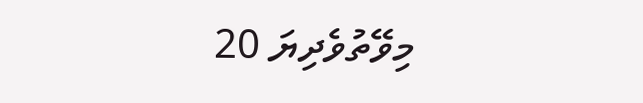މިވޭތުވެދިޔަ 20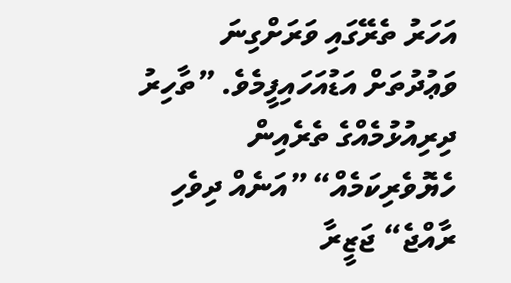އަހަރު ތެރޭގައި ވަރަށްގިނަ ވަޢުދުތަށް އަޑުއަހައިފީމެވެ. ”ތާހިރު ދިރިއުޅުމެއްގެ ތެރެއިން ހެޔޮވެރިކަމެއް“ ”އަނެއް ދިވެހި ރާއްޖެ“ ޖަޒީރާ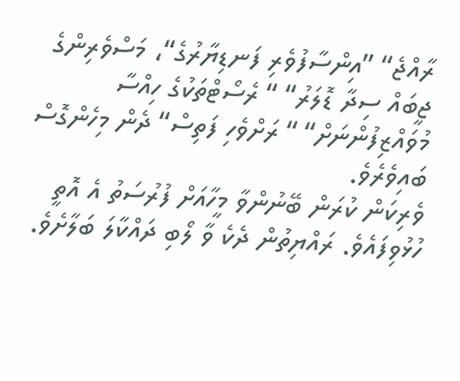ރާއްޖެ“ ”އިންސާފުވެރި ފަނޑިޔާރުގެ“، މަސްވެރިންގެ ޖީބައް ސިދާ ޑޮލަރު“ “ ރެސޯޓްތަކުގެ ހިއްސާ މުވައްޒިފުންނަށް“ “ ރަށްވެހި ފަތިސް“ ދެން މިހެންގޮސް ބައިވެރެވެ.
ވެރިކަން ކުރަން ބޭނުންވާ މީހާއަށް ފުރުސަތު އެ އޮތީ ހުޅުވިފައެވެ. ރައްޔިތުން ދެކެ ވާ ލޯބި ދައްކާލަ ބަލާށެވެ.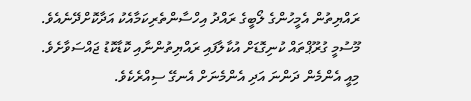ރައްޔިތުން އެމީހުންގެ ލޯބީގެ ރައްދު އިހްސާންތެރިކަމާއެކު އަދާކޮށްދޭނެއެވެ. މޫސުމީ ގުރޫޕްތައް ކުނިގޮޑަށް އުކާލާފައި ރައްޔިތުންނާއި ކޮޑާކޮޑު ޖައްސަވާށެވެ. މިއީ އެންމެން ދަންނަ އަދި އެންމެނަށް އެނގޭ ސިއްރެކެވެ.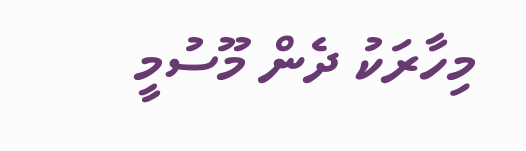މިހާރަކު ދެން މޫސުމީ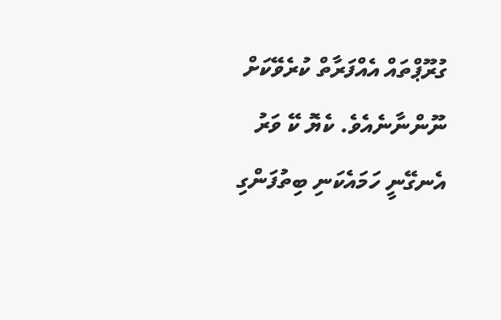ގުރޫޕްތައް އެއްފަރާތް ކުރެވޭކަށް ނޫންނާނެއެވެ. ކެޔޮ ކޭ ވަރު އެނގޭނީ ހަމައެކަނި ބިތުފަންގި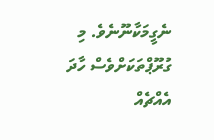ނެގީމަކާނޫނެވެ. މި ގުރޫޕްތަކަށްވެސް ހާދަ އެއްޗެއް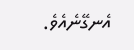އެނގޭނެއެވެ.